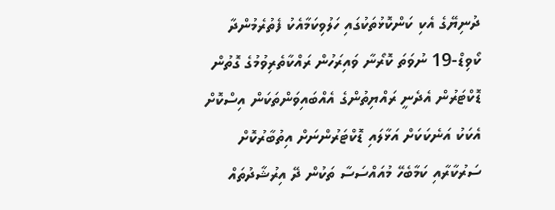ދުނިޔޭގެ އެކި ކަންކޮޅުތަކުގައި ހަލުވިކަމާއެކު ފެތުރެމުންދާ ކޯވިޑް-19 ނުވަތަ ކޮރޯނާ ވައިރަހުން ރައްކާތެރިވުމުގެ ގޮތުން ޑޮކްޓަރުން އެދެނީ ރައްޔިތުންގެ އެއްބައިވަންތަކަން އިސްކޮށް އެކަކު އަނެކަކަށް އަޅާލައި ޑޮކްޓަރުންނަށް އިތުބާރުކޮށް ސަރުކާރާއި ކަމާބެހޭ މުއައްސަސާ ތަކުން ދޭ އިރުޝާދުތައް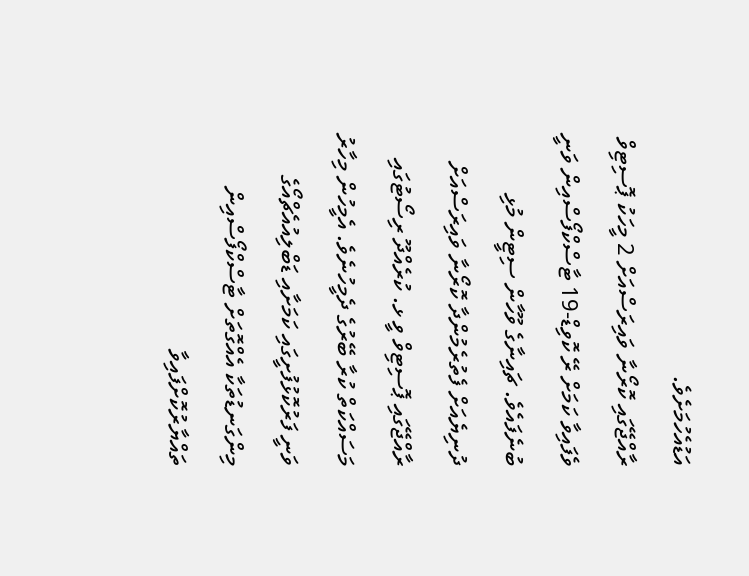އަޑުއެހުމަށެވެ.
ރާއްޖޭގައި ކޮރޯނާ ވައިރަސްއަށް 2 މީހަކު ޕޮސިޓިވް ވެފައިވާ ކަމަށް ރޭ ކޮވިޑް-19 ޓާސްކްފޯސްއިން ވަނީ ބުނެފައެވެ. ޗައިނާގެ ވޫހާން ސިޓީން މުޅި ދުނިޔެއަށް ފެތުރެމުންދާ ކޮރޯނާ ވައިރަސްއަށް ރާއްޖޭގައި ޕޮސިޓިވް ވީ ޅ. ކުރެއްދޫ ރިސޯޓުގައި މަސައްކަތް ކުރާ ބޭރުގެ ދެމީހުނެވެ. އެމީހުން މިހާރު ވަނީ ފަރުކޮޅުފުށީގައި ކަމަށާއި ޑަބްލިއުއެޗްއޯގެ މިންގަނޑުތަކާ އެއްގޮތަށް ޓާސްކްފޯސްއިން ތައްޔާރުކޮށްފައިވާ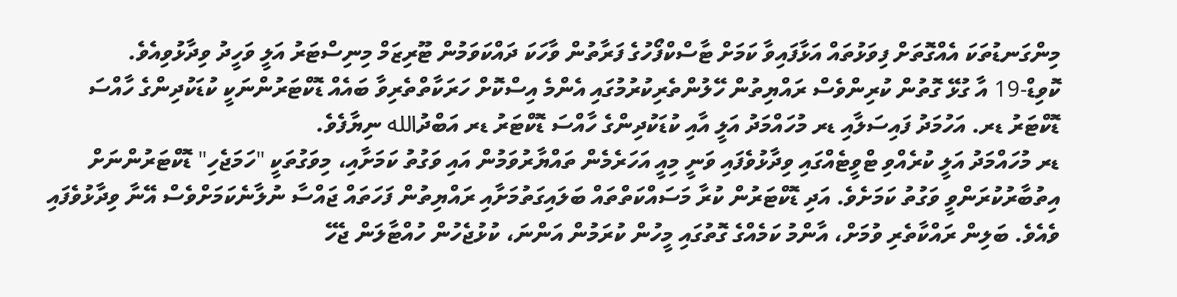މިންގަނޑުތަކަ އެއްގޮތަށް ފިވަޅުތައް އަޅާފައިވާ ކަމަށް ޓާސްކްފޯހުގެ ފަރާތުން ވާހަކަ ދައްކަވަމުން ޓޫރިޒަމް މިނިސްޓަރު އަލީ ވަހީދު ވިދާޅުވިއެވެ.
ކޮވިޑް-19 އާ ގުޅޭ ގޮތުން ކުރިންވެސް ރައްޔިތުން ހޭލުންތެރިކުރުމުގައި އެންމެ އިސްކޮށް ހަރަކާތްތެރިވާ ބައެއް ޑޮކްޓަރުންނަކީ ކުޑަކުދިންގެ ހާއްސަ ޑޮކްޓަރު ޑރ. އަހުމަދު ފައިސަލާއި ޑރ މުހައްމަދު އަލީ އާއި ކުޑަކުދިންގެ ހާއްސަ ޑޮކްޓަރު ޑރ އަބްދުالله ނިޔާފެވެ.
ޑރ މުހައްމަދު އަލީ ކުރެއްވި ޓްވީޓެއްގައި ވިދާޅުވެފައި ވަނީ މިއީ އަހަރެމެން ތައްޔާރުވަމުން އައި ވަގުތު ކަމަށާއި، މިވަގުތަކީ "ހަމަޖެހި" ޑޮކްޓަރުންނަށް އިތުބާރުކުރަންވީ ވަގުތު ކަމަށެވެ. އަދި ޑޮކްޓަރުން ކުރާ މަސައްކަތްތައް ބަލައިގަތުމަށާއި ރައްޔިތުން ފަހަތައް ޖައްސާ ނުލާނެކަމަށްވެސް އޭނާ ވިދާޅުވެފައި ވެއެވެ. ބަލިން ރައްކާތެރި ވުމަށް، އާންމު ކަމެއްގެ ގޮތުގައި މީހުން ކުރަމުން އަންނަ، ކުޅުޖެހުން ހުއްޓާލަން ޖެހޭ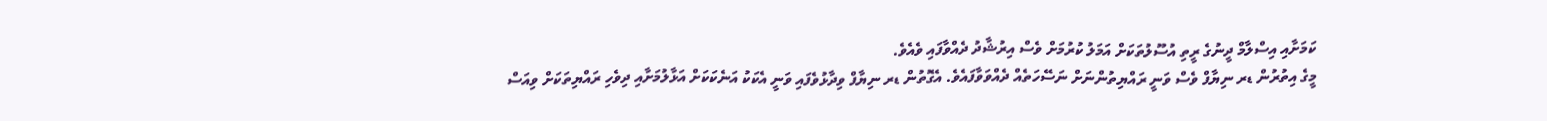ކަމަށާއި އިސްލާމް ދީނުގެ ރީތި އުސޫލުތަކަށް އަމަލު ކުރުމަށް ވެސް އިރުޝާދު ދެއްވާފައި ވެއެވެ.
މީގެ އިތުރުން ޑރ ނިޔާފް ވެސް ވަނީ ރައްޔިތުންނަށް ނަސޭހަތެއް ދެއްވަވާފައެވެ. އެގޮތުން ޑރ ނިޔާފް ވިދާޅުވެފައި ވަނީ އެކަކު އަނެކަކަށް އަޅާލުމަށާއި ދިވެހި ރައްޔިތަކަށް ވިއަސް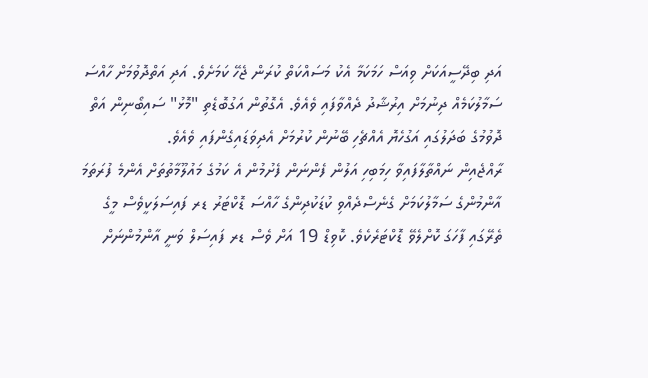އަދި ބިދޭސީއަކަށް ވިއަސް ހަމަކަމާ އެކު މަސައްކަތް ކުރަން ޖެހޭ ކަމަށެވެ. އަދި އަތްދޮވުމަށް ހާއްސަ ސަމާލުކަމެއް ދިނުމަށް އިރުޝާދު ދެއްވާފައި ވެއެވެ. އެގޮތުން އަގުބޮޑެތި "މޮޅު" ސައިބޯނިން އަތް ދޮވުމުގެ ބަދަލުގައި އަގުހެޔޮ އެއްޗެހި ބޭނުން ކުރުމަށް އެދިވަޑައިގެންފައި ވެއެވެ.
ރާއްޖެއިން ނައްތާލާފައިވާ ހިމަބިހި އަލުން ފެންނަން ފެށުމުން އެ ކަމުގެ މައުލޫމާތުތަށް އެންމެ ފުރަތަމަ އާންމުންގެ ސަމާލުކަމަށް ގެނެސްދެއްވި ކުޑަކުދިންގެ ހާއްސަ ޑޮކްޓަރު ޑރ ފައިސަލަކީވެސް މީގެ ތެރޭގައި ފާހަގަ ކޮށްލެވޭ ޑޮކްޓަރެކެވެ. ކޮވިޑް 19 އަށް ވެސް ޑރ ފައިސަލް ވަނީ އާންމުންނަށް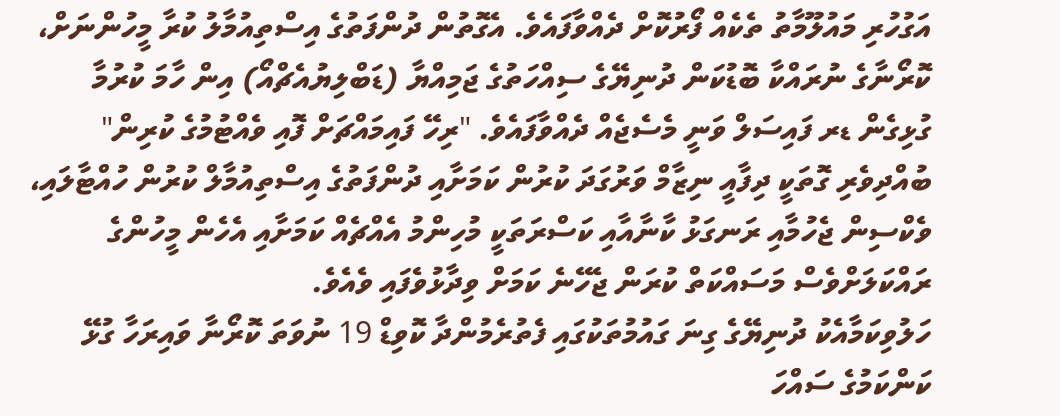އަގުހުރި މައުލޫމާތު ތެކެއް ފޯރުކޮށް ދެއްވާފައެވެ. އެގޮތުން ދުންފަތުގެ އިސްތިއުމާލު ކުރާ މީހުންނަށް، ކޮރޯނާގެ ނުރައްކާ ބޮޑުކަން ދުނިޔޭގެ ސިއްހަތުގެ ޖަމިއްޔާ (ޑަބްލިޔުއެޗްއޯ) އިން ހާމަ ކުރުމާ ގުޅިގެން ޑރ ފައިސަލް ވަނީ މެސެޖެއް ދެއްވާފައެވެ. "ރިހޭ ފައިމައްޗަށް ފޮއި ވެއްޓުމުގެ ކުރިން" ބުއްދިވެރި ގޮތަކީ ދިފާއީ ނިޒާމް ވަރުގަދަ ކުރުން ކަމަށާއި ދުންފަތުގެ އިސްތިއުމާލް ކުރުން ހުއްޓާލައި، ވެކްސިން ޖެހުމާއި ރަނގަޅު ކާނާއާއި ކަސްރަތަކީ މުހިންމު އެއްޗެއް ކަމަށާއި އެހެން މީހުންގެ ރައްކަލަށްވެސް މަސައްކަތް ކުރަން ޖެހޭނެ ކަމަށް ވިދާޅުވެފައި ވެއެވެ.
ހަލުވިކަމާއެކު ދުނިޔޭގެ ގިނަ ގައުމުތަކުގައި ފެތުރެމުންދާ ކޮވިޑް 19 ނުވަތަ ކޮރޯނާ ވައިރަހާ ގުޅޭ ކަންކަމުގެ ސައްހަ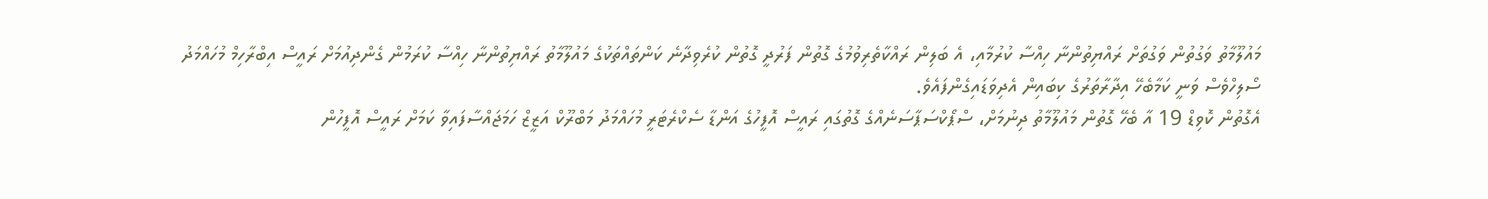މައުލޫމާތު ވަގުތުން ވަގުތަށް ރައްޔިތުންނާ ހިއްސާ ކުރުމާއި، އެ ބަލިން ރައްކާތެރިވުމުގެ ގޮތުން ފަރުދީ ގޮތުން ކުރެވިދާނެ ކަންތައްތަކުގެ މައުލޫމާތު ރައްޔިތުންނާ ހިއްސާ ކުރަމުން ގެންދިއުމަށް ރައީސް އިބްރާހިމް މުހައްމަދު ސޯލިހްވެސް ވަނީ ކަމާބެހޭ އިދާރާތަރުގެ ކިބައިން އެދިވަޑައިގެންފައެވެ.
އެގޮތުން ކޮވިޑް 19 އާ ބެހޭ ގޮތުން މައުލޫމާތު ދިނުމަށް، ސްޕޯކްސަޕާސަނެއްގެ ގޮތުގައި ރައީސް އޮފީހުގެ އަންޑާ ސެކްރެޓަރީ މުހައްމަދު މަބްރޫކް އަޒީޒް ހަމަޖައްސާފައިވާ ކަމަށް ރައީސް އޮފީހުން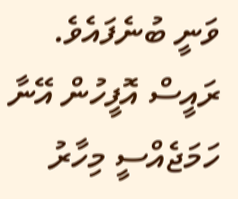ވަނީ ބުނެފައެވެ. ރައީސް އޮފީހުން އޭނާ ހަމަޖެއްސީ މިހާރު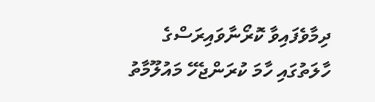ދިމާވެފައިވާ ކޮރޯނާވައިރަސްގެ ހާލަތުގައި ހާމަ ކުރަންޖެހޭ މައުލޫމާތު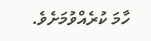ހާމަ ކުރެއްވުމަށެވެ.